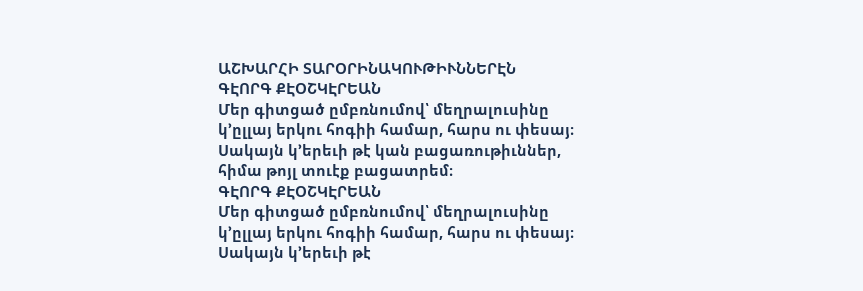ԱՇԽԱՐՀԻ ՏԱՐՕՐԻՆԱԿՈՒԹԻՒՆՆԵՐԷՆ
ԳԷՈՐԳ ՔԷՕՇԿԷՐԵԱՆ
Մեր գիտցած ըմբռնումով՝ մեղրալուսինը կ՚ըլլայ երկու հոգիի համար, հարս ու փեսայ։ Սակայն կ՚երեւի թէ կան բացառութիւններ, հիմա թոյլ տուէք բացատրեմ։
ԳԷՈՐԳ ՔԷՕՇԿԷՐԵԱՆ
Մեր գիտցած ըմբռնումով՝ մեղրալուսինը կ՚ըլլայ երկու հոգիի համար, հարս ու փեսայ։ Սակայն կ՚երեւի թէ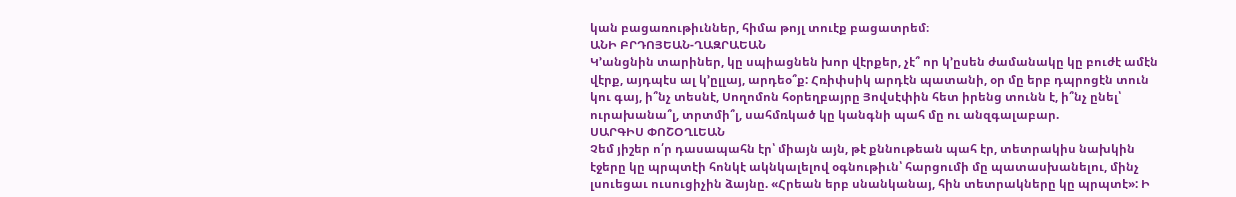կան բացառութիւններ, հիմա թոյլ տուէք բացատրեմ։
ԱՆԻ ԲՐԴՈՅԵԱՆ-ՂԱԶՐԱԵԱՆ
Կ՚անցնին տարիներ, կը սպիացնեն խոր վէրքեր, չէ՞ որ կ՚ըսեն ժամանակը կը բուժէ ամէն վէրք, այդպէս ալ կ՚ըլլայ, արդեօ՞ք: Հռիփսիկ արդէն պատանի, օր մը երբ դպրոցէն տուն կու գայ, ի՞նչ տեսնէ, Սողոմոն հօրեղբայրը Յովսէփին հետ իրենց տունն է, ի՞նչ ընել՝ ուրախանա՞լ, տրտմի՞լ, սահմռկած կը կանգնի պահ մը ու անզգալաբար.
ՍԱՐԳԻՍ ՓՈՇՕՂԼԵԱՆ
Չեմ յիշեր ո՛ր դասապահն էր՝ միայն այն, թէ քննութեան պահ էր, տետրակիս նախկին էջերը կը պրպտէի հոնկէ ակնկալելով օգնութիւն՝ հարցումի մը պատասխանելու, մինչ լսուեցաւ ուսուցիչին ձայնը. «Հրեան երբ սնանկանայ, հին տետրակները կը պրպտէ»: Ի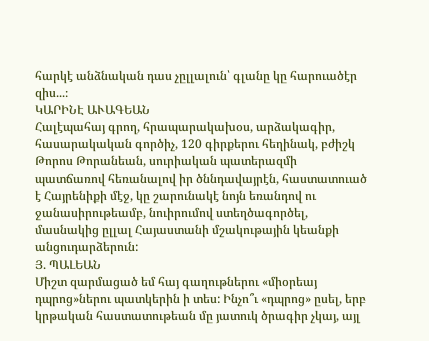հարկէ անձնական դաս չըլլալուն՝ գլանը կը հարուածէր զիս...։
ԿԱՐԻՆԷ ԱՒԱԳԵԱՆ
Հալէպահայ գրող, հրապարակախօս, արձակագիր, հասարակական գործիչ, 120 գիրքերու հեղինակ, բժիշկ Թորոս Թորանեան, սուրիական պատերազմի պատճառով հեռանալով իր ծննդավայրէն, հաստատուած է Հայրենիքի մէջ, կը շարունակէ նոյն եռանդով ու ջանասիրութեամբ, նուիրումով ստեղծագործել, մասնակից ըլլալ Հայաստանի մշակութային կեանքի անցուդարձերուն:
Յ. ՊԱԼԵԱՆ
Միշտ զարմացած եմ հայ գաղութներու «միօրեայ դպրոց»ներու պատկերին ի տես: Ինչո՞ւ «դպրոց» ըսել, երբ կրթական հաստատութեան մը յատուկ ծրագիր չկայ, այլ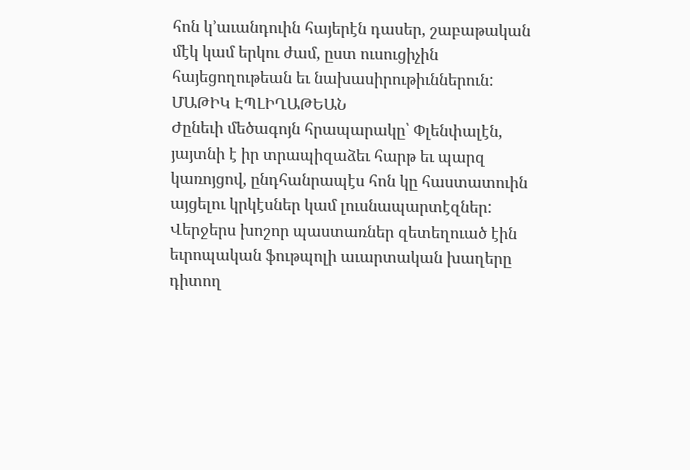հոն կ՚աւանդուին հայերէն դասեր, շաբաթական մէկ կամ երկու ժամ, ըստ ուսուցիչին հայեցողութեան եւ նախասիրութիւններուն:
ՄԱԹԻԿ ԷՊԼԻՂԱԹԵԱՆ
Ժընեւի մեծագոյն հրապարակը՝ Փլենփալէն, յայտնի է իր տրապիզաձեւ հարթ եւ պարզ կառոյցով, ընդհանրապէս հոն կը հաստատուին այցելու կրկէսներ կամ լուսնապարտէզներ: Վերջերս խոշոր պաստառներ զետեղուած էին եւրոպական ֆութպոլի աւարտական խաղերը դիտող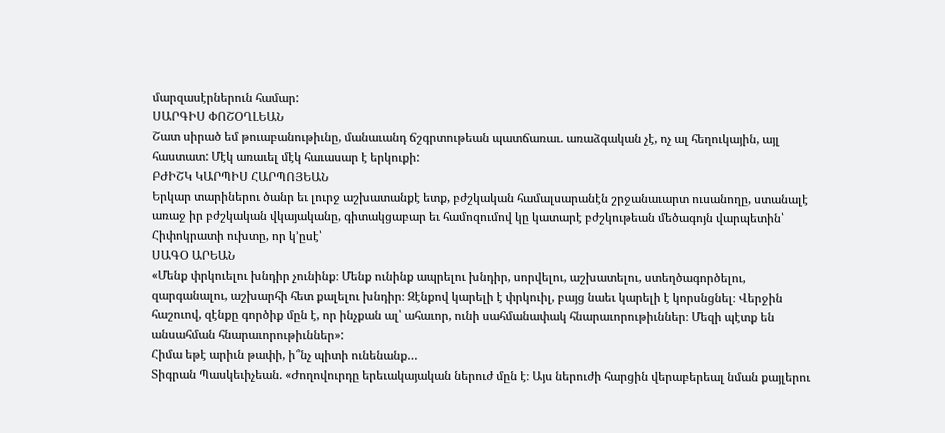մարզասէրներուն համար:
ՍԱՐԳԻՍ ՓՈՇՕՂԼԵԱՆ
Շատ սիրած եմ թուաբանութիւնը, մանաւանդ ճշգրտութեան պատճառաւ. առաձգական չէ, ոչ ալ հեղուկային, այլ հաստատ: Մէկ առաւել մէկ հաւասար է երկուքի:
ԲԺԻՇԿ ԿԱՐՊԻՍ ՀԱՐՊՈՅԵԱՆ
Երկար տարիներու ծանր եւ լուրջ աշխատանքէ ետք, բժշկական համալսարանէն շրջանաւարտ ուսանողը, ստանալէ առաջ իր բժշկական վկայականը, գիտակցաբար եւ համոզումով կը կատարէ բժշկութեան մեծագոյն վարպետին՝ Հիփոկրատի ուխտը, որ կ՚ըսէ՝
ՍԱԳՕ ԱՐԵԱՆ
«Մենք փրկուելու խնդիր չունինք։ Մենք ունինք ապրելու խնդիր, սորվելու, աշխատելու, ստեղծագործելու, զարգանալու, աշխարհի հետ քալելու խնդիր։ Զէնքով կարելի է փրկուիլ, բայց նաեւ կարելի է կորսնցնել։ Վերջին հաշուով, զէնքը գործիք մըն է, որ ինչքան ալ՝ ահաւոր, ունի սահմանափակ հնարաւորութիւններ։ Մեզի պէտք են անսահման հնարաւորութիւններ»:
Հիմա եթէ արիւն թափի, ի՞նչ պիտի ունենանք…
Տիգրան Պասկեւիչեան. «Ժողովուրդը երեւակայական ներուժ մըն է։ Այս ներուժի հարցին վերաբերեալ նման քայլերու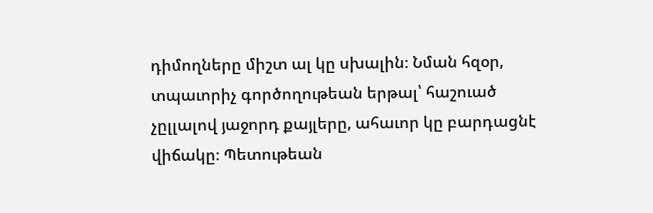դիմողները միշտ ալ կը սխալին։ Նման հզօր, տպաւորիչ գործողութեան երթալ՝ հաշուած չըլլալով յաջորդ քայլերը, ահաւոր կը բարդացնէ վիճակը։ Պետութեան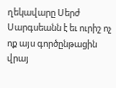ղեկավարը Սերժ Սարգսեանն է եւ ուրիշ ոչ ոք այս գործընթացին վրայ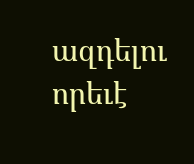ազդելու որեւէ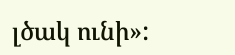լծակ ունի»: